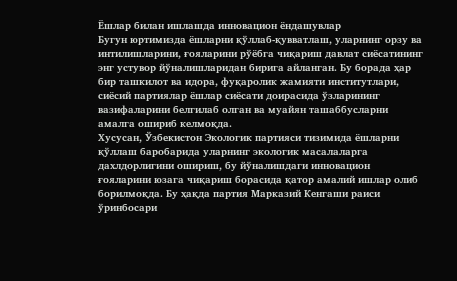Ёшлар билан ишлашда инновацион ёндашувлар
Бугун юртимизда ёшларни қўллаб-қувватлаш, уларнинг орзу ва интилишларини, ғояларини рўёбга чиқариш давлат сиёсатининг энг устувор йўналишларидан бирига айланган. Бу борада ҳар бир ташкилот ва идора, фуқаролик жамияти институтлари, сиёсий партиялар ёшлар сиёсати доирасида ўзларининг вазифаларини белгилаб олган ва муайян ташаббусларни амалга ошириб келмоқда.
Хусусан, Ўзбекистон Экологик партияси тизимида ёшларни қўллаш баробарида уларнинг экологик масалаларга дахлдорлигини ошириш, бу йўналишдаги инновацион ғояларини юзага чиқариш борасида қатор амалий ишлар олиб борилмоқда. Бу ҳақда партия Марказий Кенгаши раиси ўринбосари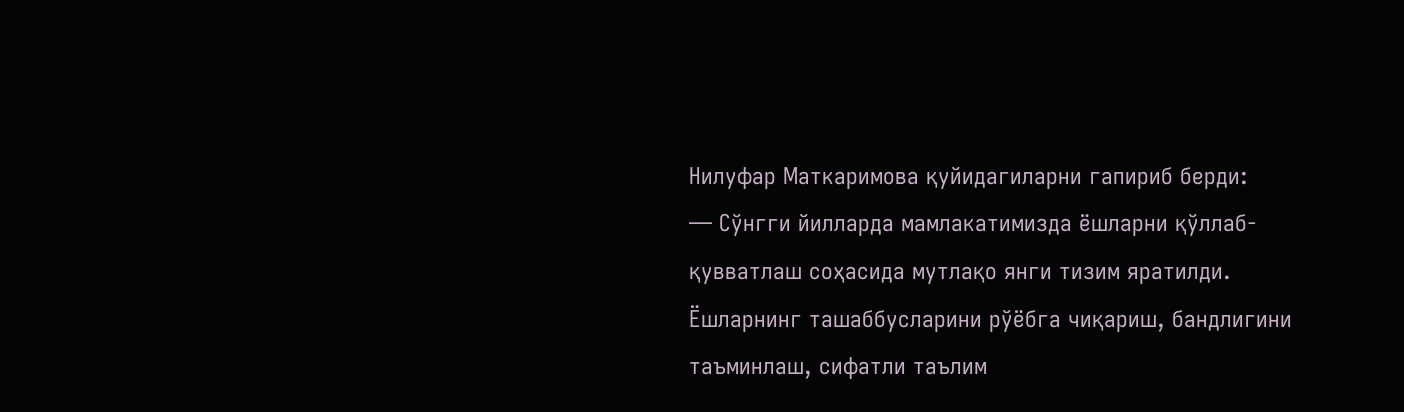Нилуфар Маткаримова қуйидагиларни гапириб берди:
— Сўнгги йилларда мамлакатимизда ёшларни қўллаб-қувватлаш соҳасида мутлақо янги тизим яратилди. Ёшларнинг ташаббусларини рўёбга чиқариш, бандлигини таъминлаш, сифатли таълим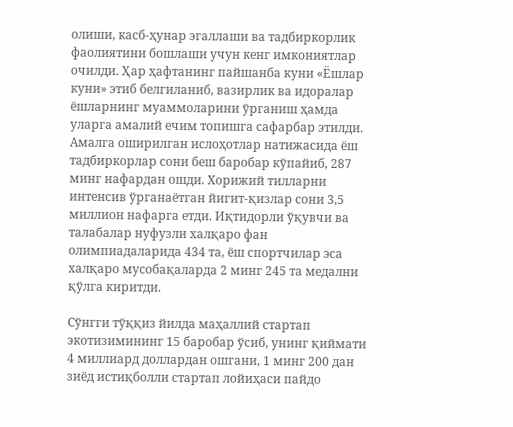олиши, касб-ҳунар эгаллаши ва тадбиркорлик фаолиятини бошлаши учун кенг имкониятлар очилди. Ҳар ҳафтанинг пайшанба куни «Ёшлар куни» этиб белгиланиб, вазирлик ва идоралар ёшларнинг муаммоларини ўрганиш ҳамда уларга амалий ечим топишга сафарбар этилди.
Амалга оширилган ислоҳотлар натижасида ёш тадбиркорлар сони беш баробар кўпайиб, 287 минг нафардан ошди. Хорижий тилларни интенсив ўрганаётган йигит-қизлар сони 3,5 миллион нафарга етди. Иқтидорли ўқувчи ва талабалар нуфузли халқаро фан олимпиадаларида 434 та, ёш спортчилар эса халқаро мусобақаларда 2 минг 245 та медални қўлга киритди.

Сўнгги тўққиз йилда маҳаллий стартап экотизимининг 15 баробар ўсиб, унинг қиймати 4 миллиард доллардан ошгани, 1 минг 200 дан зиёд истиқболли стартап лойиҳаси пайдо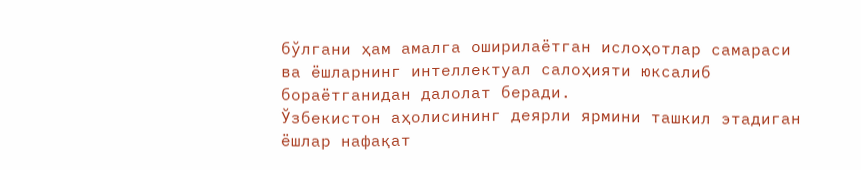бўлгани ҳам амалга оширилаётган ислоҳотлар самараси ва ёшларнинг интеллектуал салоҳияти юксалиб бораётганидан далолат беради.
Ўзбекистон аҳолисининг деярли ярмини ташкил этадиган ёшлар нафақат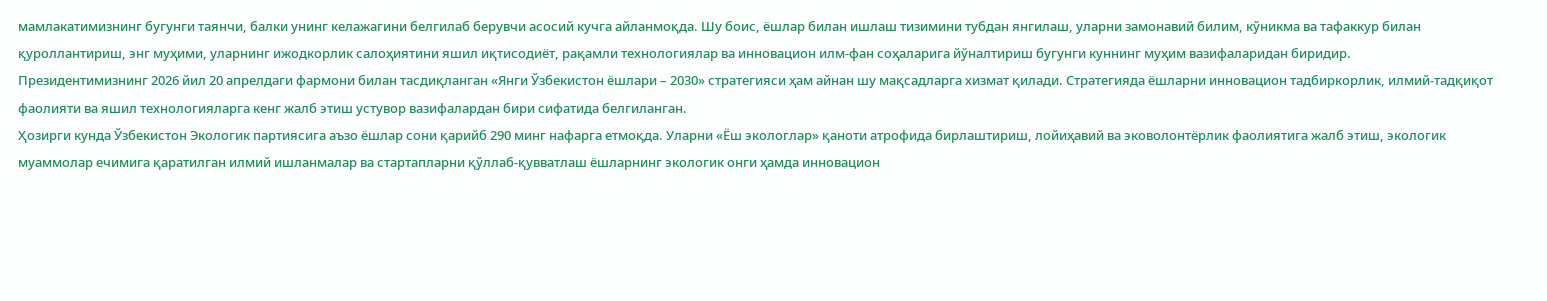мамлакатимизнинг бугунги таянчи, балки унинг келажагини белгилаб берувчи асосий кучга айланмоқда. Шу боис, ёшлар билан ишлаш тизимини тубдан янгилаш, уларни замонавий билим, кўникма ва тафаккур билан қуроллантириш, энг муҳими, уларнинг ижодкорлик салоҳиятини яшил иқтисодиёт, рақамли технологиялар ва инновацион илм-фан соҳаларига йўналтириш бугунги куннинг муҳим вазифаларидан биридир.
Президентимизнинг 2026 йил 20 апрелдаги фармони билан тасдиқланган «Янги Ўзбекистон ёшлари – 2030» стратегияси ҳам айнан шу мақсадларга хизмат қилади. Стратегияда ёшларни инновацион тадбиркорлик, илмий-тадқиқот фаолияти ва яшил технологияларга кенг жалб этиш устувор вазифалардан бири сифатида белгиланган.
Ҳозирги кунда Ўзбекистон Экологик партиясига аъзо ёшлар сони қарийб 290 минг нафарга етмоқда. Уларни «Ёш экологлар» қаноти атрофида бирлаштириш, лойиҳавий ва эковолонтёрлик фаолиятига жалб этиш, экологик муаммолар ечимига қаратилган илмий ишланмалар ва стартапларни қўллаб-қувватлаш ёшларнинг экологик онги ҳамда инновацион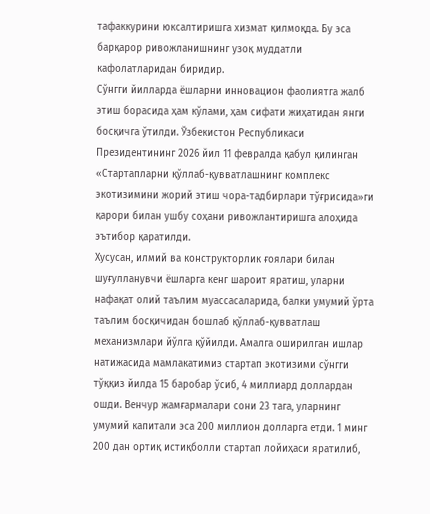тафаккурини юксалтиришга хизмат қилмоқда. Бу эса барқарор ривожланишнинг узоқ муддатли кафолатларидан биридир.
Сўнгги йилларда ёшларни инновацион фаолиятга жалб этиш борасида ҳам кўлами, ҳам сифати жиҳатидан янги босқичга ўтилди. Ўзбекистон Республикаси Президентининг 2026 йил 11 февралда қабул қилинган «Стартапларни қўллаб-қувватлашнинг комплекс экотизимини жорий этиш чора-тадбирлари тўғрисида»ги қарори билан ушбу соҳани ривожлантиришга алоҳида эътибор қаратилди.
Хусусан, илмий ва конструкторлик ғоялари билан шуғулланувчи ёшларга кенг шароит яратиш, уларни нафақат олий таълим муассасаларида, балки умумий ўрта таълим босқичидан бошлаб қўллаб-қувватлаш механизмлари йўлга қўйилди. Амалга оширилган ишлар натижасида мамлакатимиз стартап экотизими сўнгги тўққиз йилда 15 баробар ўсиб, 4 миллиард доллардан ошди. Венчур жамғармалари сони 23 тага, уларнинг умумий капитали эса 200 миллион долларга етди. 1 минг 200 дан ортиқ истиқболли стартап лойиҳаси яратилиб,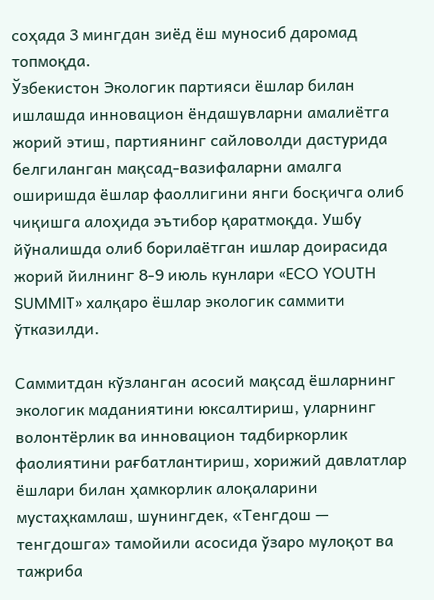соҳада 3 мингдан зиёд ёш муносиб даромад топмоқда.
Ўзбекистон Экологик партияси ёшлар билан ишлашда инновацион ёндашувларни амалиётга жорий этиш, партиянинг сайловолди дастурида белгиланган мақсад-вазифаларни амалга оширишда ёшлар фаоллигини янги босқичга олиб чиқишга алоҳида эътибор қаратмоқда. Ушбу йўналишда олиб борилаётган ишлар доирасида жорий йилнинг 8-9 июль кунлари «ECO YOUTH SUMMIT» халқаро ёшлар экологик саммити ўтказилди.

Саммитдан кўзланган асосий мақсад ёшларнинг экологик маданиятини юксалтириш, уларнинг волонтёрлик ва инновацион тадбиркорлик фаолиятини рағбатлантириш, хорижий давлатлар ёшлари билан ҳамкорлик алоқаларини мустаҳкамлаш, шунингдек, «Тенгдош — тенгдошга» тамойили асосида ўзаро мулоқот ва тажриба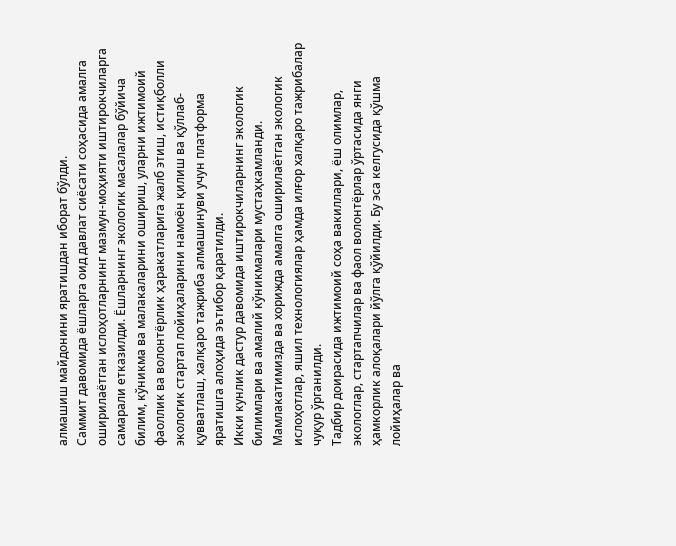алмашиш майдонини яратишдан иборат бўлди.
Саммит давомида ёшларга оид давлат сиёсати соҳасида амалга оширилаётган ислоҳотларнинг мазмун-моҳияти иштирокчиларга самарали етказилди. Ёшларнинг экологик масалалар бўйича билим, кўникма ва малакаларини ошириш, уларни ижтимоий фаоллик ва волонтёрлик ҳаракатларига жалб этиш, истиқболли экологик стартап лойиҳаларини намоён қилиш ва қўллаб-қувватлаш, халқаро тажриба алмашинуви учун платформа яратишга алоҳида эътибор қаратилди.
Икки кунлик дастур давомида иштирокчиларнинг экологик билимлари ва амалий кўникмалари мустаҳкамланди. Мамлакатимизда ва хорижда амалга оширилаётган экологик ислоҳотлар, яшил технологиялар ҳамда илғор халқаро тажрибалар чуқур ўрганилди.
Тадбир доирасида ижтимоий соҳа вакиллари, ёш олимлар, экологлар, стартапчилар ва фаол волонтёрлар ўртасида янги ҳамкорлик алоқалари йўлга қўйилди. Бу эса келгусида қўшма лойиҳалар ва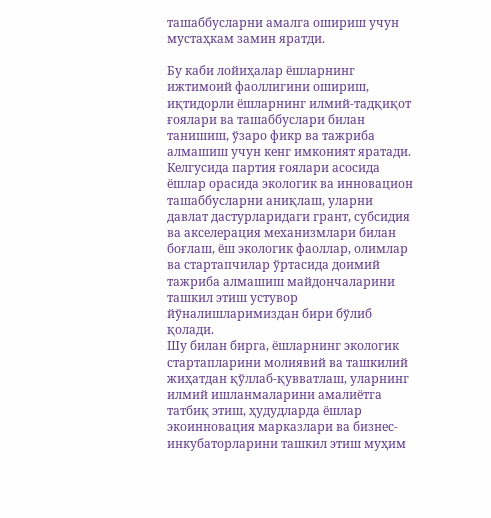ташаббусларни амалга ошириш учун мустаҳкам замин яратди.

Бу каби лойиҳалар ёшларнинг ижтимоий фаоллигини ошириш, иқтидорли ёшларнинг илмий-тадқиқот ғоялари ва ташаббуслари билан танишиш, ўзаро фикр ва тажриба алмашиш учун кенг имконият яратади.
Келгусида партия ғоялари асосида ёшлар орасида экологик ва инновацион ташаббусларни аниқлаш, уларни давлат дастурларидаги грант, субсидия ва акселерация механизмлари билан боғлаш, ёш экологик фаоллар, олимлар ва стартапчилар ўртасида доимий тажриба алмашиш майдончаларини ташкил этиш устувор йўналишларимиздан бири бўлиб қолади.
Шу билан бирга, ёшларнинг экологик стартапларини молиявий ва ташкилий жиҳатдан қўллаб-қувватлаш, уларнинг илмий ишланмаларини амалиётга татбиқ этиш, ҳудудларда ёшлар экоинновация марказлари ва бизнес-инкубаторларини ташкил этиш муҳим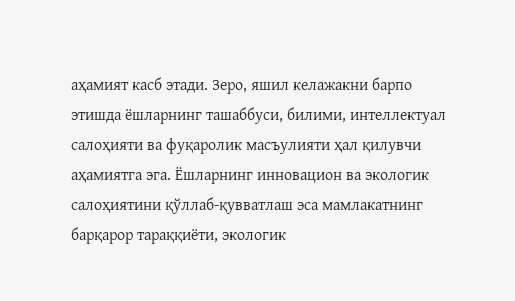аҳамият касб этади. Зеро, яшил келажакни барпо этишда ёшларнинг ташаббуси, билими, интеллектуал салоҳияти ва фуқаролик масъулияти ҳал қилувчи аҳамиятга эга. Ёшларнинг инновацион ва экологик салоҳиятини қўллаб-қувватлаш эса мамлакатнинг барқарор тараққиёти, экологик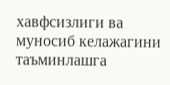хавфсизлиги ва муносиб келажагини таъминлашга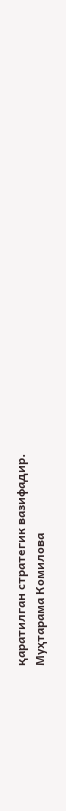қаратилган стратегик вазифадир.
Муҳтарама Комилова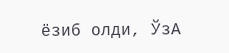ёзиб олди, ЎзА